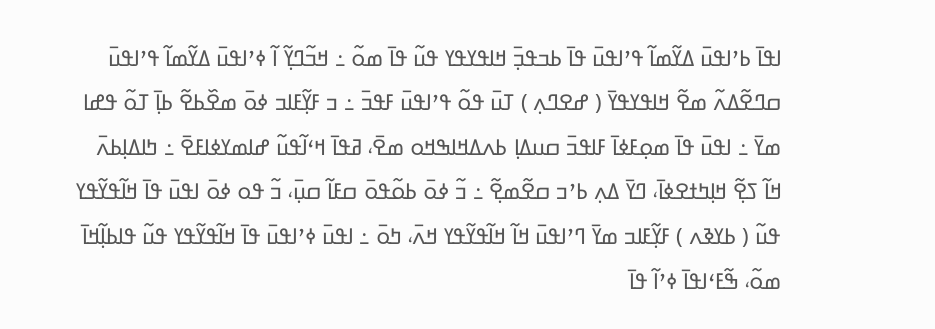ߊߟߊ߫ ߕߴߊߟߎ߫ ߡߌ߬ߘߊ߬ ߟߴߊߟߎ߫ ߟߊ߫ ߕߏߟߏ߲߫ ߞߊߟߌߟߌ ߟߎ߬ ߟߊ߫ ߘߋ߬ ߸ ߞߏ߬ߣߌ߲߬ ߊ߬ ߦߴߊߟߎ߫ ߡߌ߬ߘߊ߬ ߟߴߊߟߎ߫ ߛߣߐ߬ߡߍ߬ ߘߐ߬ ߞߊߟߌߟߌ߫ ( ߝߐߣߍ߲ ) ߠߎ߫ ߟߋ߬ ߟߴߊߟߎ߫ ߓߟߏ߫ ߸ ߏ ߓߌ߲߬ߓߊߏ ߦߋ߫ ߘߐ߰ߕߐ߬ ߕߊ߲߫ ߠߋ߬ ߟߝߊ ߘߌ߫ ߸ ߊߟߎ߫ ߟߊ߫ ߘߋ߲ߓߦߊ߫ ߓߊߟߏ߫ ߛߎߡߊ߲ ߕߍߡߞߊߒߞߋ ߘߐ߫، ߥߟߊ߫ ߞߵߊ߬ߟߎ߬ ߝߊߘߌߦߊߓߐ߫ ߸ ߤߊߡߊ߲ߕߍ߫ ߞߊ߬ ߖߐ߲߬ ߞߊ߲ߤߙߐߦߊ߫، ߣߌ߫ ߡߍ߲ ߕߴߏ ߛߐ߬ߘߐ߲߬ ߸ ߏ߬ ߦߋ߫ ߕߋ߬ߟߋ߫ ߛߓߊ߬ ߛߎ߲߫، ߏ߬ ߟߋ ߦߋ߫ ߊߟߎ߫ ߟߊ߫ ߞߊ߬ߟߌ߬ߟߌ ߟߎ߬ ( ߕߌߢߍ ) ߓߌ߲߬ߓߊߏ ߘߌ߫ ߣߴߊߟߎ߫ ߞߊ߬ ߞߊ߬ߟߌ߬ߟߌ ߞߍ߫، ߤߋ߫ ߸ ߊߟߎ߫ ߦߴߊߟߎ߫ ߟߊ߫ ߞߊ߬ߟߌ߬ߟߌ ߟߎ߬ ߟߊߕߊ߲߬ߞߊ߫ ߘߋ߬، ߒ߬ߓߵߊߟߊ߫ ߦߴߊ߬ ߟߊ߫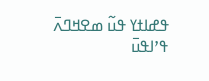ߟߝߊߙߌ ߟߎ߬ ߘߐߞߣߍ߫ ߟߴߊߟߎ߫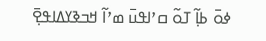ߦߋ߫ ߕߊ߲߬ ߠߋ߬ ߛߴߊߟߎ߫ ߘߴߊ߬ ߞߏߢߌߡߊߟߐ߲߫